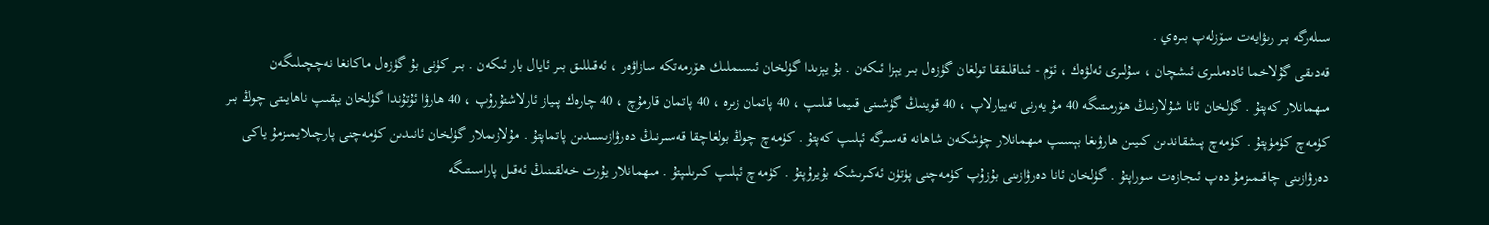سىلەرگە بىر رىۋايەت سۆزلەپ بىرەي .
قەدىقى گۇلاخما ئادەملىرى ئىشچان ، سۇلىرى ئەلۋەك ، ئۆم - ئىناقلىققا تولغان گۈزەل بىر يېزا ئىكەن . بۇ يېزىدا گۈلخان ئىسىملىك ھۆرمەتكە سازاۋەر ، ئەقىللىق بىر ئايال بار ئىكەن . بىر كۈنى بۇ گۈزەل ماكانغا نەچچىلىگەن مىھمانلار كەپتۇ . گۈلخان ئانا شۇلارنىڭ ھۆرمىتىگە 40 مۇ يەرنى تەييارلاپ ، 40 قوينىڭ گۈشىنى قىيما قىلىپ ، 40 پاتمان زىرە ، 40 پاتمان قارمۇچ ، 40 چارەك پىياز ئارلاشتۇرۇپ ، 40 ھارۋا ئۇتۇندا گۈلخان يېقىپ ناھايىتى چوڭ بىر كۈمەچ كۈمۈپتۇ . كۈمەچ پىشقاندىن كىيىن ھارۋىغا بېسىپ مىھمانلار چۈشكەن شاھانە قەسىرگە ئېلىپ كەپتۇ . كۈمەچ چوڭ بولغاچقا قەسىرنىڭ دەرۋازىسىدىن پاتماپتۇ . مۇلازىملار گۈلخان ئانىدىن كۈمەچنى پارچىلايمىزمۇ ياكى دەرۋازىنى چاقىمىزمۇ دەپ ئىجازەت سوراپتۇ . گۈلخان ئانا دەرۋازىنى بۇزۇپ كۈمەچنى پۈتۈن ئەكىرىشكە بۇيرۇپتۇ . كۈمەچ ئېلىپ كىرىلىپتۇ . مىھمانلار يۇرت خەلقىنىڭ ئەقىل پاراسىتىگە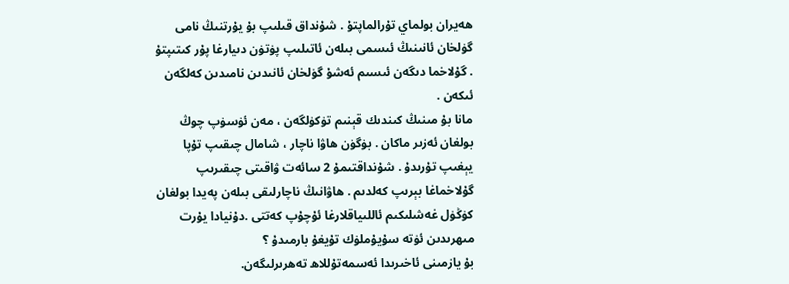ھەيران بولماي تۇرالماپتۇ . شۇنداق قىلىپ بۇ يۇرتنىڭ نامى گۈلخان ئانىنىڭ ئىسمى بىلەن ئاتىلىپ پۈتۈن دىيارغا پۇر كىتىپتۇ . گۇلاخما دىگەن ئىسىم ئەشۇ گۈلخان ئانىدىن نامىدىن كەلگەن ئىكەن .
مانا بۇ مىنىڭ كىندىك قېنىم تۈكۈلگەن ، مەن ئۈسۈپ چوڭ بولغان ئەزىر ماكان . بۈگۈن ھاۋا ناچار ، شامال چىقىپ تۇپا يېغىپ تۇرىدۇ . شۇنداقتىمۇ 2 سائەت ۋاقىتى چىقىرىپ گۇلاخماغا بېرىپ كەلدىم . ھاۋانىڭ ناچارلىقى بىلەن پەيدا بولغان كۈڭۈل غەشلىكىم ئاللىياقلارغا ئۇچۇپ كەتتى .دۇنيادا يۇرت مىھرىدىن ئۈتە سۇيۇملۈك تۇيغۇ بارمىدۇ ؟
بۇ يازمىنى ئاخىرىدا ئەسمەتۇللاھ تەھرىرلىگەن.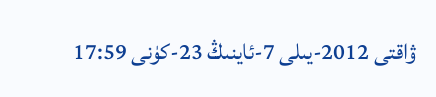ۋاقتى 2012-يىلى 7-ئاينىڭ 23-كۈنى 17:59